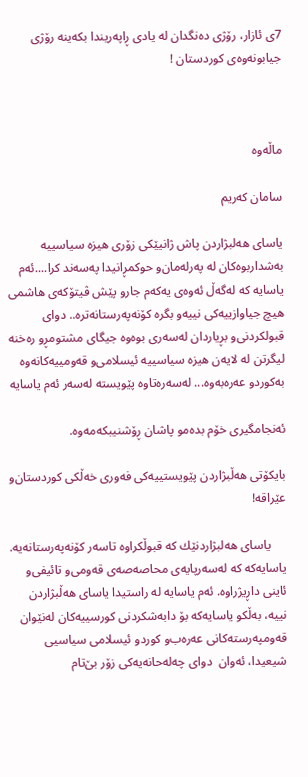7ی ئازار، رۆژی ده‌نگدان له‌ یادی ڕاپه‌ریندا بكه‌ینه‌ رۆژی جیابونه‌وه‌ی كوردستان !



ماڵه‌وه

سامان كه‌ریم

یاسای هه‌لبژاردن پاش ژانیێكی زۆری هیزه‌ سیاسییه‌ به‌شداربوه‌كان له‌ په‌رله‌مان‌و حوكمڕانیدا په‌سه‌ند كرا....ئه‌م یاسایه‌ كه‌ له‌گه‌ڵ ئه‌وه‌ی یه‌كه‌م جارو پێش ڤیتۆكه‌ی هاشمی هیچ جیاوازییه‌كی نییه‌‌و بگره‌ كۆنه‌په‌رستانه‌تره‌.. دوای قبولكردنی‌و بڕیاردان له‌سه‌ری بوه‌وه‌ جیگای مشتومڕو ره‌خنه‌ لیگرتن له‌ لایه‌ن هیزه‌ سیاسییه‌ ئیسلامی‌و قه‌ومییه‌كانه‌وه‌ به‌كوردو عه‌ره‌به‌وه‌... له‌سه‌ره‌تاوه‌ پێویسته‌ له‌سه‌ر ئه‌م یاسایه‌

ئه‌نجامگیری خۆم بده‌مو پاشان ڕۆشنیبكه‌مه‌وه‌.

بایكۆتی هه‌ڵبژاردن پێویستییه‌كی فه‌وری خه‌ڵكی كوردستان‌و عێراقه‌!

     یاسای هه‌لبژاردنێك كه‌ قبوڵكراوه‌ تاسه‌ر كۆنه‌په‌رستانه‌یه‌. یاسایه‌كه‌ كه‌ له‌سه‌رپایه‌ی محاصه‌صه‌ی قه‌ومی‌و تائیفی‌و ئاینی داڕیژراوه‌. ئه‌م یاسایه‌ له‌ راستیدا یاسای هه‌ڵبژاردن نییه‌، به‌ڵكو یاسایه‌كه‌ بۆ دابه‌شكردنی كورسییه‌كان له‌نێوان قه‌ومپه‌رسته‌كانی عه‌ره‌ب‌و كوردو ئیسلامی سیاسیی شیعیدا، ئه‌وان  دوای چه‌له‌حانه‌یه‌كی زۆر بێ‌تام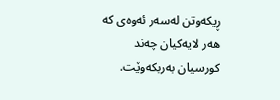ڕیكه‌وتن له‌سه‌ر ئه‌وه‌ی كه‌ هه‌ر لایه‌كیان چه‌ند كورسیان به‌ربكه‌وێت.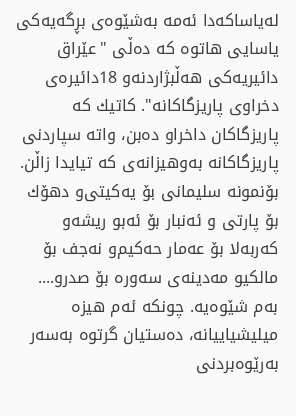له‌یاساكه‌دا ئه‌مه‌ به‌شێوه‌ی بڕگه‌یه‌كی یاسایی هاتوه‌ كه‌ ده‌ڵی "عێراق دائیریه‌كی هه‌ڵبژاردنه‌‌و 18دائیره‌ی دخراوی پاریزگاكانه‌". كاتیك كه‌ پاریزگاكان داخراو ده‌بن، واته‌ سپاردنی پاریزگاكانه‌ به‌وهیزانه‌ی كه‌ تیایدا زاڵن. بۆنمونه‌ سلیمانی بۆ یه‌كیتی‌و دهۆك بۆ پارتی و ئه‌نبار بۆ ئه‌بو ریشه‌‌و كه‌ربه‌لا بۆ عه‌مار حه‌كیم‌و نه‌جف بۆ مالكیو مه‌دینه‌ی سه‌وره‌ بۆ صدرو.... به‌م شێوه‌یه‌. چونكه‌ ئه‌م هیزه‌ میلیشیاییانه‌، ده‌ستیان گرتوه‌ به‌سه‌ر به‌رێوه‌بردنی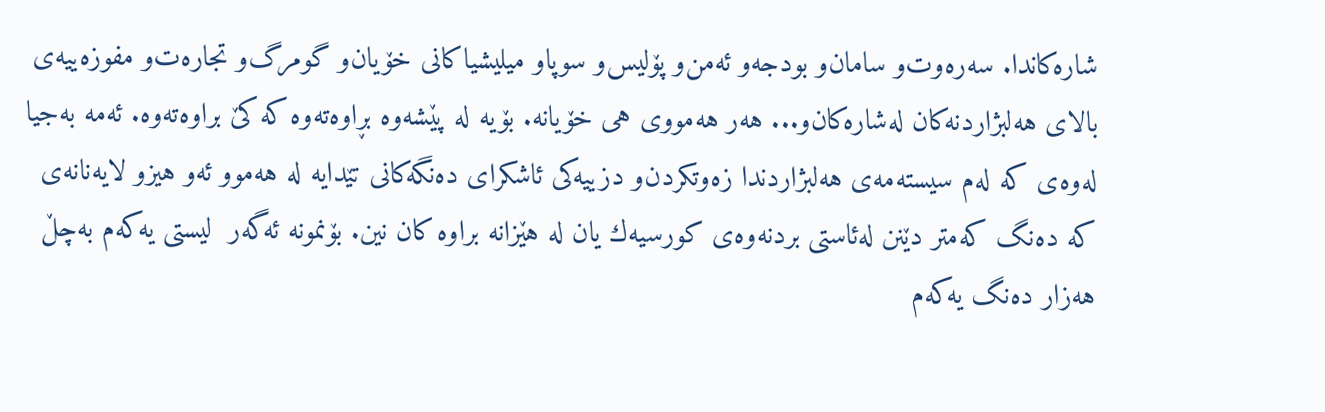شاره‌كاندا. سه‌ره‌وت‌و سامان‌و بودجه‌‌و ئه‌من‌و پۆلیس‌و سوپا‌و میلیشیاكانی خۆیان‌و گومرگ‌و تجاره‌ت‌و مفوزه‌ییه‌ی بالای هه‌لبژاردنه‌كان له‌شاره‌كان‌و... هه‌ر هه‌مووی هی خۆیانه‌. بۆیه‌ له‌ پێشه‌وه‌ بڕاوه‌ته‌وه‌ كه‌ كێ‌ براوه‌ته‌وه‌. ئه‌مه‌ به‌جیا له‌وه‌ی كه‌ له‌م سیسته‌مه‌ی هه‌لبژاردندا زه‌وتكردن‌و دزییه‌كی ئاشكرای ده‌نگه‌كانی تێدایه‌ له‌ هه‌موو ئه‌و هیزو لایه‌نانه‌ی كه‌ ده‌نگ كه‌متر دێنن له‌ئاستی بردنه‌وه‌ی كورسیه‌ك یان له‌ هێزانه‌ براوه‌ كان نین. بۆنمونه‌ ئه‌گه‌ر  لیستی یه‌كه‌م به‌چڵ هه‌زار ده‌نگ یه‌كه‌م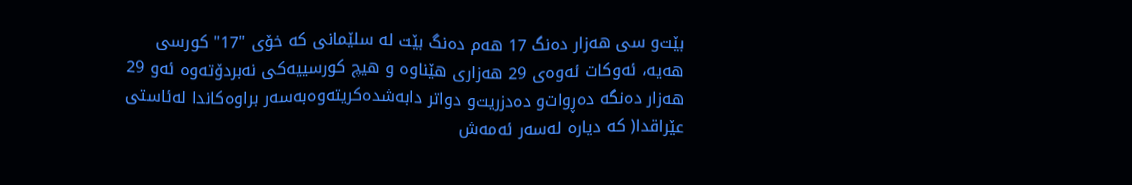بێت‌و سی هه‌زار ده‌نگ 17 هه‌م ده‌نگ بێت له‌ سلێمانی كه‌ خۆی "17" كورسی هه‌یه‌، ئه‌وكات ئه‌وه‌ی 29 هه‌زاری هێناوه‌ و هیچ كورسییه‌كی نه‌بردۆته‌وه‌ ئه‌و 29 هه‌زار ده‌نگه‌ ده‌ڕوات‌و ده‌دزریت‌و دواتر دابه‌شده‌كریته‌وه‌به‌سه‌ر براوه‌كاندا له‌ئاستی عێراقدا( كه‌ دیاره‌ له‌سه‌ر ئه‌مه‌ش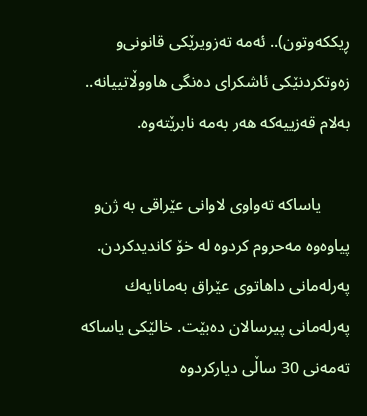ڕیككه‌وتون).. ئه‌مه‌ ته‌زویرێكی قانونی‌و زه‌وتكردنێكی ئاشكرای ده‌نگی هاووڵاتییانه‌.. به‌لام قه‌زییه‌كه‌ هه‌ر به‌مه‌ نابرێته‌وه‌.

       یاساكه‌ ته‌واوی لاوانی عێراقی به‌ ژن‌و پیاوه‌وه‌ مه‌حروم كردوه‌ له‌ خۆ كاندیدكردن. په‌رله‌مانی داهاتوی عێراق به‌مانایه‌ك په‌رله‌مانی پیرسالان ده‌بێت. خالێكی یاساكه‌ ته‌مه‌نی 30 ساڵی دیاركردوه‌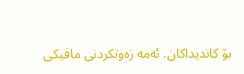بۆ كاندیداكان. ئه‌مه‌ زه‌وتكردنی مافیكی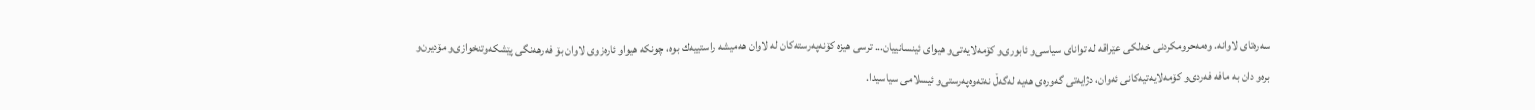سه‌ره‌تای لاوانه‌. وه‌مه‌حرومكردنی خه‌لكی عێراقه‌ له‌ توانای سیاسی‌و ئابوری‌و كۆمه‌لایه‌تی‌و هیوای ئینسانییان... ترسی هیزه‌ كۆنه‌په‌رسته‌كان له‌ لاوان هه‌میشه‌ راستییه‌ك بوه‌، چونكه‌ هیواو ئاره‌زوی لاوان بۆ فه‌رهه‌نگی پێشكه‌وتنخوازی‌و مۆدیرن‌و بره‌و دان به‌ مافه‌ فه‌ردی‌و كۆمه‌لایه‌تیه‌كانی ئه‌وان، دژایه‌تی گه‌وره‌ی هه‌یه‌ له‌گه‌ڵ نه‌ته‌وه‌په‌رستی‌و ئیسلامی سیاسیدا.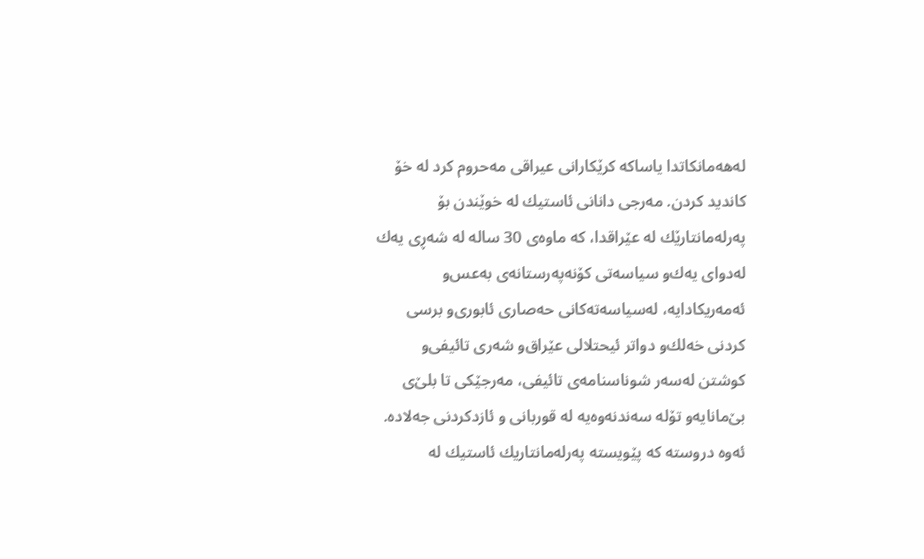له‌هه‌مانكاتدا یاساكه‌ كرێكارانی عیراقی مه‌حروم كرد له‌ خۆ كاندید كردن. مه‌رجی دانانی ئاستیك له‌ خوێندن بۆ په‌رله‌مانتارێك له‌ عێراقدا، كه‌ ماوه‌ی 30 ساله‌ له‌ شه‌ڕی یه‌ك له‌دوای یه‌ك‌و سیاسه‌تی كۆنه‌په‌رستانه‌ی به‌عس‌و ئه‌مه‌ریكادایه‌، له‌سیاسه‌ته‌كانی حه‌صاری ئابوری‌و برسی كردنی خه‌لك‌و دواتر ئیحتلالی عێراق‌و شه‌ری تائیفی‌و كوشتن له‌سه‌ر شوناسنامه‌ی تائیفی، مه‌رجێكی تا بلێ‌ی بێ‌مانایه‌‌و تۆله‌ سه‌ندنه‌وه‌یه‌ له‌ قوربانی و ئازدكردنی جه‌لاده‌. ئه‌وه‌ دروسته‌ كه‌ پێویسته‌ په‌رله‌مانتاریك ئاستیك له‌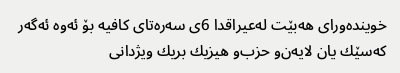خوینده‌ورای هه‌بێت له‌عیراقدا 6ی سه‌ره‌تای كافیه‌ بۆ ئه‌وه‌ ئه‌گه‌ر كه‌سێك یان لایه‌ن‌و حزب‌و هیزیك بریك ویژدانی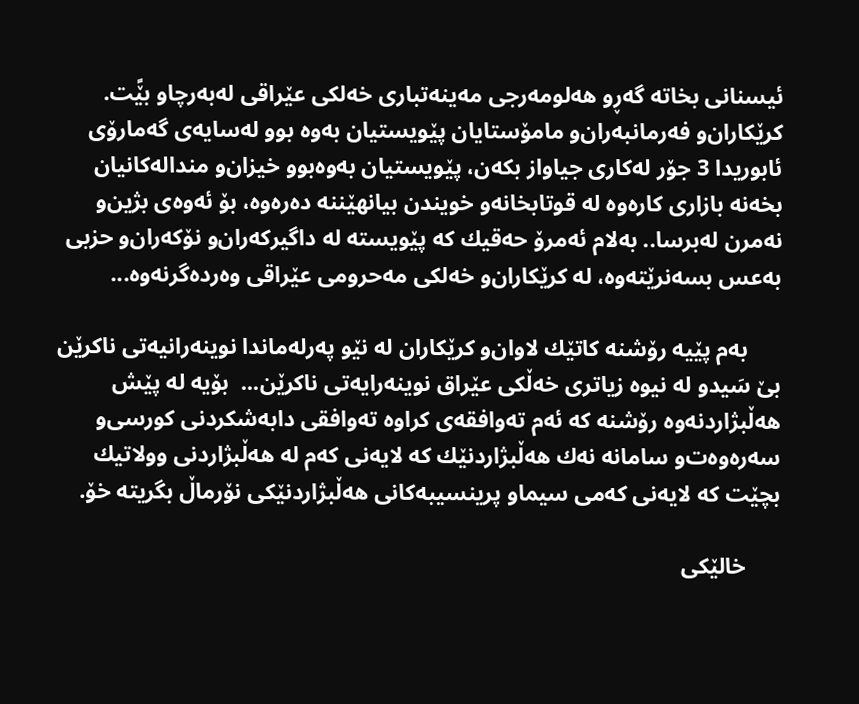ئیسنانی بخاته‌ گه‌ڕو هه‌لومه‌رجی مه‌ینه‌تباری خه‌لكی عێراقی له‌به‌رچاو بێًت. كرێكاران‌و فه‌رمانبه‌ران‌و مامۆستایان پێویستیان به‌وه‌ بوو له‌سایه‌ی گه‌مارۆی ئابوریدا 3 جۆر له‌كاری جیاواز بكه‌ن، پێویستیان به‌وه‌بوو خیزان‌و منداله‌كانیان بخه‌نه‌ بازاری كاره‌وه‌ له‌ قوتابخانه‌‌و خویندن بیانهێننه‌ ده‌ره‌وه‌، بۆ ئه‌وه‌ی بژین‌و نه‌مرن له‌برسا.. به‌لام ئه‌مرۆ حه‌قیك كه‌ پێویسته‌ له‌ داگیركه‌ران‌و نۆكه‌ران‌و حزبی به‌عس بسه‌نرێته‌وه‌، له‌ كرێكاران‌و خه‌لكی مه‌حرومی عێراقی وه‌رده‌گرنه‌وه‌...

      به‌م پێیه‌ رۆشنه‌ كاتێك لاوان‌و كرێكاران له‌ نێو په‌رله‌ماندا نوینه‌رانیه‌تی ناكرێن بێ‌ سَیدو له‌ نیوه‌ زیاتری خه‌ڵكی عێراق نوینه‌رایه‌تی ناكرێن...  بۆیه‌ له‌ پێش هه‌ڵبژاردنه‌وه‌ رۆشنه‌ كه‌ ئه‌م ته‌وافقه‌ی كراوه‌ ته‌وافقی دابه‌شكردنی كورسی‌و سه‌ره‌وه‌ت‌و سامانه‌ نه‌ك هه‌ڵبژاردنێك كه‌ لایه‌نی كه‌م له‌ هه‌ڵبژاردنی وولاتیك بچێت كه‌ لایه‌نی كه‌می سیما‌و پرینسیبه‌كانی هه‌ڵبژاردنێكی نۆرماڵ بگریته‌ خۆ.

      خالێكی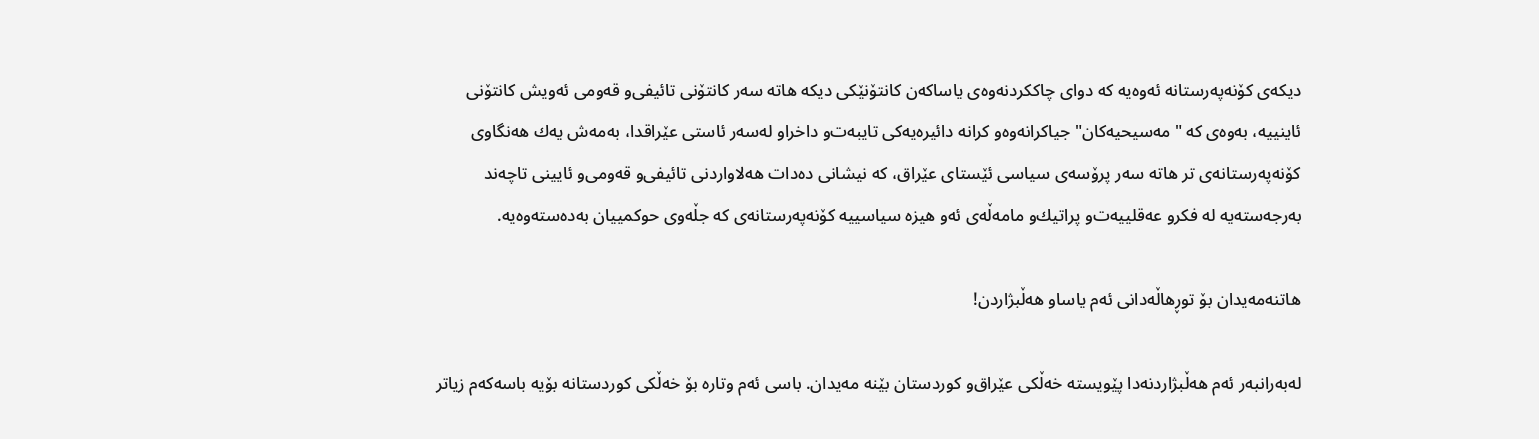دیكه‌ی كۆنه‌په‌رستانه‌ ئه‌وه‌یه‌ كه‌ دوای چاككردنه‌وه‌ی یاساكه‌ن كانتۆنێكی دیكه‌ هاته‌ سه‌ر كانتۆنی تائیفی‌و قه‌ومی ئه‌ویش كانتۆنی ئاینییه‌، به‌وه‌ی كه‌ "مه‌سیحیه‌كان" جیاكرانه‌وه‌و كرانه‌ دائیره‌یه‌كی تایبه‌ت‌و داخراو له‌سه‌ر ئاستی عێراقدا، به‌مه‌ش یه‌ك هه‌نگاوی كۆنه‌په‌رستانه‌ی تر هاته‌ سه‌ر پرۆسه‌ی سیاسی ئێستای عێراق، كه‌ نیشانی ده‌دات هه‌لاواردنی تائیفی‌و قه‌ومی‌و ئایینی تاچه‌ند به‌رجه‌سته‌یه‌ له‌ فكرو عه‌قلییه‌ت‌و پراتیك‌و مامه‌ڵه‌ی ئه‌و هیزه‌ سیاسییه‌ كۆنه‌په‌رستانه‌ی كه‌ جڵه‌وی حوكمییان به‌ده‌سته‌وه‌یه‌.

هاتنه‌مه‌یدان بۆ توڕهاڵه‌دانی ئه‌م یاساو هه‌ڵبژاردن!

له‌به‌رانبه‌ر ئه‌م هه‌ڵبژاردنه‌دا پێویسته‌ خه‌ڵكی عێراق‌و كوردستان بێنه‌ مه‌یدان. باسی ئه‌م وتاره‌ بۆ خه‌ڵكی كوردستانه‌ بۆیه‌ باسه‌كه‌م زیاتر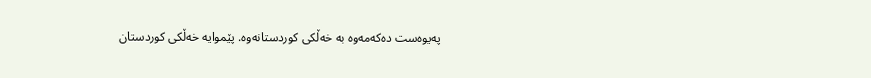په‌یوه‌ست ده‌كه‌مه‌وه‌ به‌ خه‌ڵكی كوردستانه‌وه‌. پێموایه‌ خه‌ڵكی كوردستان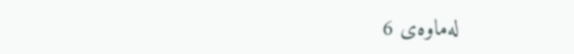له‌ماوه‌ی 6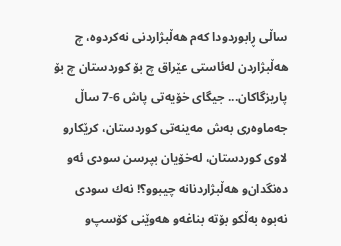ساڵی ڕابوردودا كه‌م هه‌ڵبژاردنی نه‌كردوه‌، چ هه‌ڵبژاردن له‌ئاستی عێراق چ بۆ كوردستان چ بۆ پاریزگاكان... جیگای خۆیه‌تی پاش 6-7 ساڵ جه‌ماوه‌ری به‌ش مه‌ینه‌تی كوردستان، كرێكارو لاوی كوردستان، له‌خۆیان بپرسن سودی ئه‌و ده‌نگدان‌و هه‌ڵبژاردنانه‌ چیبوو؟! نه‌ك سودی نه‌بوه‌ به‌ڵكو بۆته‌ بناغه‌و هه‌وێنی كۆسپ‌و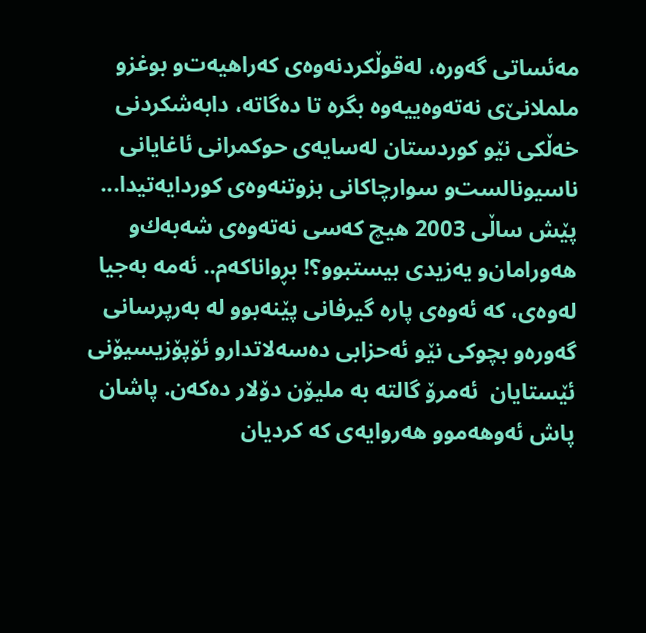مه‌ئساتی گه‌وره‌، له‌قوڵكردنه‌وه‌ی كه‌راهیه‌ت‌و بوغز‌و ململانێ‌ی نه‌ته‌وه‌ییه‌وه‌ بگره‌ تا ده‌گاته‌، دابه‌شكردنی خه‌ڵكی نێو كوردستان له‌سایه‌ی حوكمرانی ئاغایانی ناسیونالست‌و سوارچاكانی بزوتنه‌وه‌ی كوردایه‌تیدا... پێش ساڵی 2003 هیچ كه‌سی نه‌ته‌وه‌ی شه‌به‌ك‌و هه‌ورامان‌و یه‌زیدی بیستبوو؟! بڕواناكه‌م.. ئه‌مه‌ به‌جیا له‌وه‌ی، كه‌ ئه‌وه‌ی پاره‌ گیرفانی پێنه‌بوو له‌ به‌رپرسانی گه‌وره‌و بچوكی نێو ئه‌حزابی ده‌سه‌لاتدارو ئۆپۆزیسیۆنی ئێستایان  ئه‌مرۆ گالته‌ به‌ ملیۆن دۆلار ده‌كه‌ن. پاشان پاش ئه‌وهه‌موو هه‌روایه‌ی كه‌ كردیان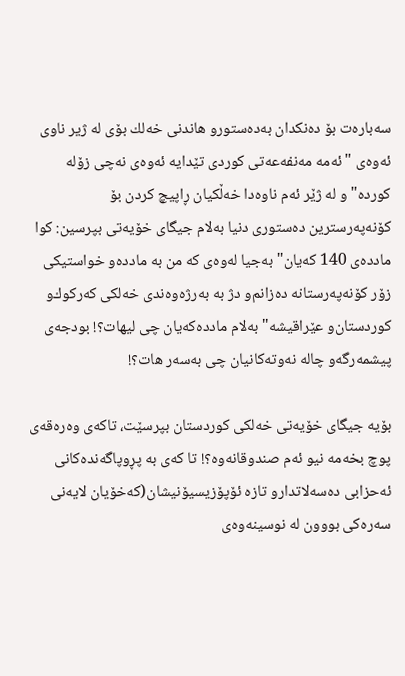سه‌باره‌ت بۆ ده‌نكدان به‌ده‌ستورو هاندنی خه‌لك بۆی له‌ ژیر ناوی ئه‌وه‌ی "ئه‌مه‌ مه‌نفه‌عه‌تی كوردی تێدایه‌ ئه‌وه‌ی نه‌چی زۆله‌ كورده‌" و له‌ ژێر ئه‌م ناوه‌دا خه‌ڵكیان ڕاپیچ كردن بۆ كۆنه‌په‌رسترین ده‌ستوری دنیا به‌لام جیگای خۆیه‌تی بپرسین: كوا مادده‌ی 140 كه‌یان" به‌جیا له‌وه‌ی كه‌ من به‌ مادده‌و خواستیكی زۆر كۆنه‌په‌رستانه‌ ده‌زانم‌و دژ به‌ به‌رژه‌وه‌ندی خه‌لكی كه‌ركوك‌و كوردستان‌و عێراقیشه‌" به‌لام مادده‌كه‌یان چی لیهات؟! بودجه‌ی پیشمه‌رگه‌و چاله‌ نه‌وته‌كانیان چی به‌سه‌ر هات؟!

بۆیه‌ جیگای خۆیه‌تی خه‌لكی كوردستان بپرسێت، تاكه‌ی وه‌ره‌قه‌ی پوچ بخه‌مه‌ نیو ئه‌م صندوقانه‌وه‌؟! تا كه‌ی به‌ پڕوپاگه‌نده‌كانی ئه‌حزابی ده‌سه‌لاتدارو تازه‌ ئۆپۆزیسیۆنیشان(كه‌خۆیان لایه‌نی سه‌ره‌كی بووون له‌ نوسینه‌وه‌ی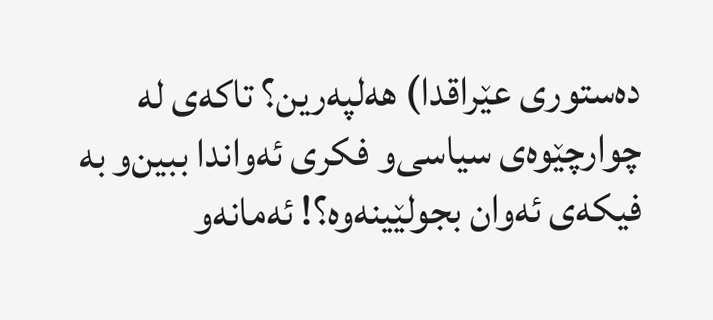ده‌ستوری عێراقدا) هه‌لپه‌رین؟ تاكه‌ی له‌ چوارچێوه‌ی سیاسی‌و فكری ئه‌واندا ببین‌و به‌ فیكه‌ی ئه‌وان بجولێینه‌وه‌؟! ئه‌مانه‌‌و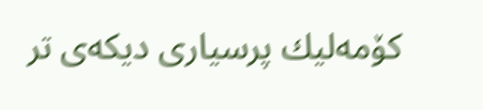كۆمه‌لیك پرسیاری دیكه‌ی تر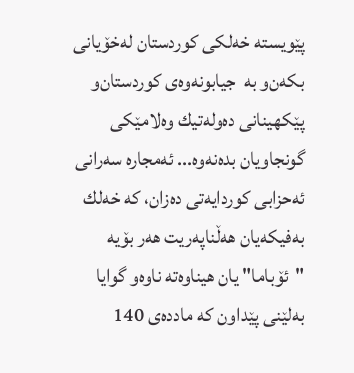پێویسته‌ خه‌لكی كوردستان له‌خۆیانی بكه‌ن‌و به‌  جیابونه‌وه‌ی كوردستان‌و پێكهینانی ده‌وله‌تیك وه‌لامێكی گونجاویان بده‌نه‌وه‌... ئه‌مجاره‌ سه‌رانی ئه‌حزابی كوردایه‌تی ده‌زان، كه‌ خه‌لك به‌فیكه‌یان هه‌ڵناپه‌ریت هه‌ر بۆیه‌ "ئۆباما" یان هیناوه‌ته‌ ناوه‌و گوایا به‌لێنی پێداون كه‌ مادده‌ی 140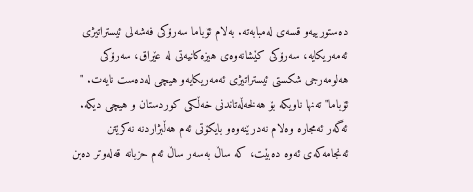ده‌ستورییه‌‌و قسه‌ی له‌مبابه‌ته‌. به‌لام ئۆباما سه‌رۆكی فه‌شه‌لی ئیستراتیژی ئه‌مه‌ریكایه‌، سه‌رۆكی كێشانه‌وه‌ی هیزه‌كانیه‌تی له‌ عێراق، سه‌رۆكی هه‌لومه‌رجی شكستی ئیستراتیژی ئه‌مه‌ریكایه‌‌و هیچی له‌ده‌ست نایه‌ت. " ئۆباما" ته‌نها ناویكه‌ بۆ هه‌لخه‌ڵه‌تاندنی خه‌ڵكی كوردستان و هیچی دیكه‌.  ئه‌گه‌ر ئه‌مجاره‌ وه‌لام نه‌درێنه‌وه‌‌و بایكۆتی ئه‌م هه‌ڵبژاردنه‌ نه‌كرێتن ئه‌نجامه‌كه‌ی ئه‌وه‌ ده‌بێت، كه‌ ساڵ به‌سه‌ر ساڵ ئه‌م حزبانه‌ قه‌له‌وتر ده‌بن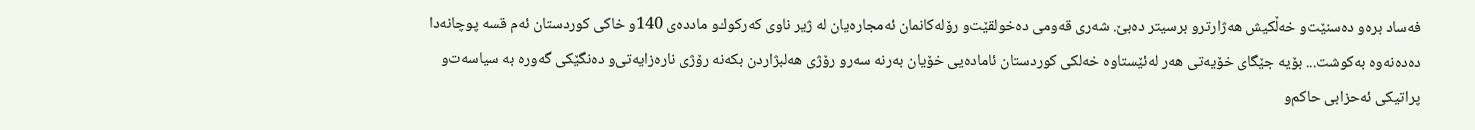فه‌ساد بره‌و ده‌سنێت‌و خه‌ڵكیش هه‌ژارترو برسیتر ده‌بێ. شه‌ری قه‌ومی ده‌خولقێت‌و رۆله‌كانمان ئه‌مجاره‌یان له‌ ژیر ناوی كه‌ركوك‌و مادده‌ی 140و خاكی كوردستان ئه‌م قسه‌ پوچانه‌دا ده‌ده‌نه‌وه‌ به‌كوشت... بۆیه‌ جێگای خۆیه‌تی هه‌ر له‌ئێستاوه‌ خه‌لكی كوردستان ئاماده‌یی خۆیان به‌رنه‌ سه‌ر‌و رۆژی هه‌لبژاردن بكه‌نه‌ رۆژی ناره‌زایه‌تی‌و ده‌نگێكی گه‌وره‌ به‌ سیاسه‌ت‌و پراتیكی ئه‌حزابی حاكم‌و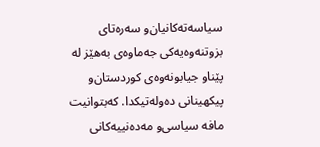سیاسه‌ته‌كانیان‌و سه‌ره‌تای بزوتنه‌وه‌یه‌كی جه‌ماوه‌ی به‌هێز له‌ پێناو جیابونه‌وه‌ی كوردستان‌و پیكهینانی ده‌وله‌تیكدا. كه‌بتوانیت مافه‌ سیاسی‌و مه‌ده‌نییه‌كانی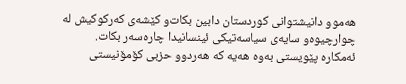هه‌موو دانیشتوانی كوردستان دابین بكات‌و كێشه‌ی كه‌ركوكیش له‌ چوارچیوه‌و سایه‌ی سیاسه‌تیكی ئینسانیدا چاره‌سه‌ر بكات. ئه‌مكاره‌ پێویستی به‌وه‌ هه‌یه‌ كه‌ هه‌ردوو حزبی كۆمۆنیستی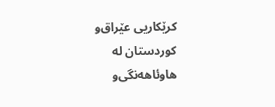كرێكاریی عێراق‌و كوردستان له‌ هاوئاهه‌نگی‌و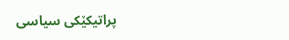پراتیكێكی سیاسی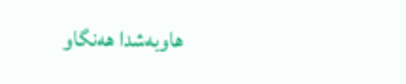هاوبه‌شدا هه‌نگاو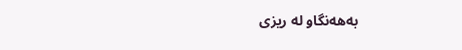به‌هه‌نگاو له‌ ریزی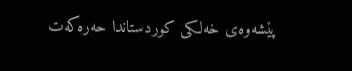پێشه‌وه‌ی خه‌لكی كوردستاندا حه‌ره‌كه‌ت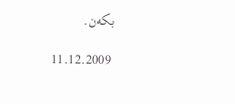بكه‌ن.

 11.12.2009